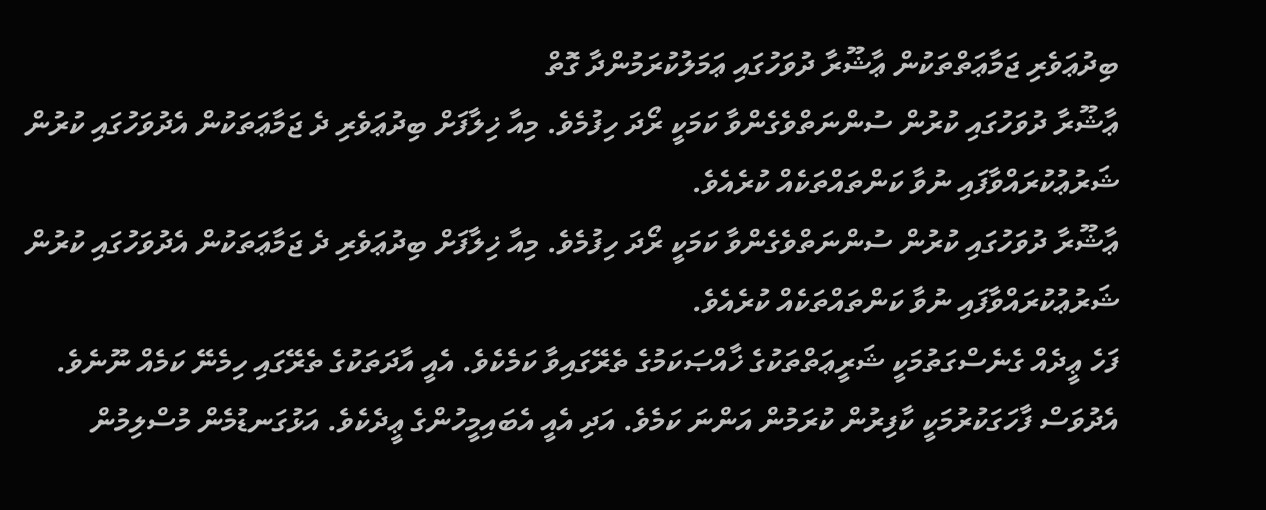ބިދުޢަވެރި ޖަމާޢަތްތަކުން ޢާޝޫރާ ދުވަހުގައި ޢަމަލުކުރަމުންދާ ގޮތް
ޢާޝޫރާ ދުވަހުގައި ކުރުން ސުންނަތްވެގެންވާ ކަމަކީ ރޯދަ ހިފުމެވެ. މިއާ ޚިލާފަށް ބިދުޢަވެރި ދެ ޖަމާޢަތަކުން އެދުވަހުގައި ކުރުން ޝަރުޢުކުރައްވާފައި ނުވާ ކަންތައްތަކެއް ކުރެއެވެ.
ޢާޝޫރާ ދުވަހުގައި ކުރުން ސުންނަތްވެގެންވާ ކަމަކީ ރޯދަ ހިފުމެވެ. މިއާ ޚިލާފަށް ބިދުޢަވެރި ދެ ޖަމާޢަތަކުން އެދުވަހުގައި ކުރުން ޝަރުޢުކުރައްވާފައި ނުވާ ކަންތައްތަކެއް ކުރެއެވެ.
ފަހެ ޢީދެއް ގެނެސްގަތުމަކީ ޝަރީޢަތްތަކުގެ ޚާއްޞަކަމުގެ ތެރޭގައިވާ ކަމެކެވެ. އެއީ އާދަތަކުގެ ތެރޭގައި ހިމެނޭ ކަމެއް ނޫނެވެ.
އެދުވަސް ފާހަގަކުރުމަކީ ކާފިރުން ކުރަމުން އަންނަ ކަމެވެ. އަދި އެއީ އެބައިމީހުންގެ ޢީދެކެވެ. އަޅުގަނޑުމެން މުސްލިމުން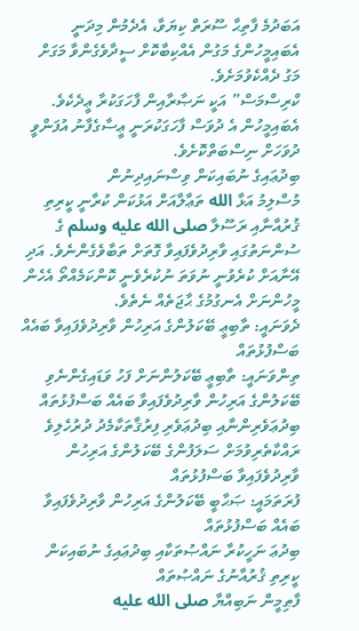އަބަދުމެ ފާތިޙާ ސޫރަތް ކިޔަވާ، އެދެމުން މިދަނީ އެބައިމީހުންގެ މަގުން އެއްކިބާކޮށް ސީދާވެގެންވާ މަގަށް މަގު ދެއްކެވުމަށެވެ.
ކްރިސްމަސް” އަކީ ނަޞާރާއިން ފާހަގަކުރާ ޢީދެކެވެ. އެބައިމީހުން އެ ދުވަސް ފާހަގަކުރަނީ ޢީސާގެފާނު އުފަންވީ ދުވަހަށް ނިސްބަތްކޮށެވެ.
ބިދުޢައިގެ ނުބައިކަން ވިސްނައިދިނުން
މުސްލިމު އަޅާ الله ތަޢާލާއަށް އަޅުކަން ކުރާނީ ކީރިތި ޤުރުއާނާއި ރަސޫލާ صلى الله عليه وسلم ގެ ސުންނަތުގައި ވާރިދުވެފައިވާ ގޮތަށް ތަބާވެގެންނެވެ. އަދި އޭނާއަށް ކުރެވުނީ ނުވަތަ ނުކުރެވެނީ ކޮންކަމެއްތޯ އެހެން މީހުންނަށް އެނގުމުގެ ޙާޖަތެއް ނެތެވެ.
ދެވަނައީ: ތާބިޢީ ބޭކަލުންގެ އަރިހުން ވާރިދުވެފައިވާ ބައެއް ބަސްފުޅުތައް
ތިންވަނައީ: ތާބިޢީ ބޭކަލުންނަށް ފަހު ވަޑައިގެންނެވި ބޭކަލުންގެ އަރިހުން ވާރިދުވެފައިވާ ބައެއް ބަސްފުޅުތައް
ބިދުޢަވެރިންނާއި ބިދުޢަވެރި ފިރުޤާތަކާމެދު ދުރުހެލިވެ ރައްކާތެރިވުމަށް ސަލަފުންގެ ބޭކަލުންގެ އަރިހުން ވާރިދުވެފައިވާ ބަސްފުޅުތައް
ފުރަތަމައީ: ޞަޙާބީ ބޭކަލުންގެ އަރިހުން ވާރިދުވެފައިވާ ބައެއް ބަސްފުޅުތައް
ބިދުޢަ ނަހީކުރާ ނައްޞުތަކާއި ބިދުޢައިގެ ނުބައިކަން
ކީރިތި ޤުރުއާނުގެ ނައްޞުތައް
ފާޠިމީން ނަބިއްޔާ صلى الله عليه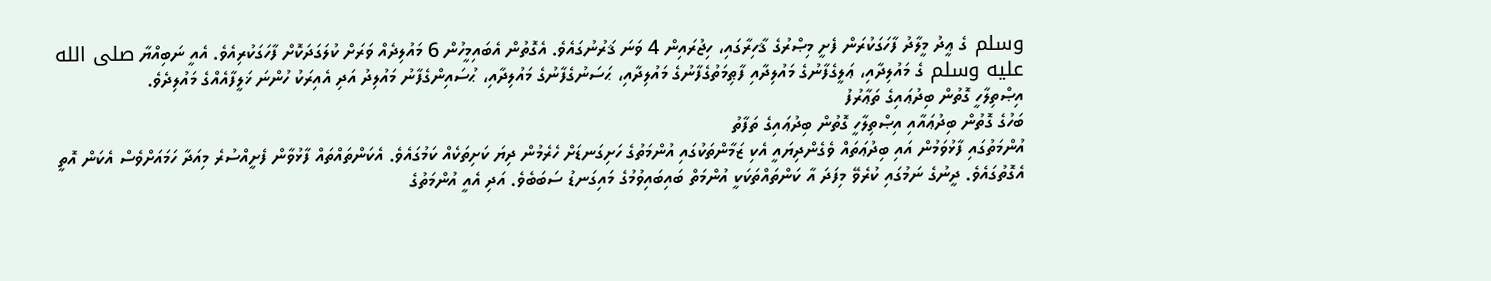وسلم ގެ ޢީދު މީލާދު ފާހަގަކުރަން ފެށީ މިޞްރުގެ ޤާހިރާގައި، ހިޖުރައިން 4 ވަނަ ޤަރުނުގައެވެ. އެގޮތުން އެބައިމީހުން 6 މައުލިދެއް ވަރަށް ކުލަގަދަކޮށް ފާހަގަކުރިއެވެ. އެއީ ނަބިއްޔާ صلى الله عليه وسلم ގެ މައުލިދާއި، ޢަލީގެފާނުގެ މައުލިދާއި ފާޠިމަތުގެފާނުގެ މައުލިދާއި، ޙަސަނުގެފާނުގެ މައުލިދާއި، ޙުސައިންގެފާނު މައުލިދު އަދި އެއިރަކު ހުންނަ ޚަލީފާއެއްގެ މައުލިދެވެ.
އިޞްތިލާހީ ގޮތުން ބިދުޢައިގެ ތަޢާރުފު
ބަހުގެ ގޮތުން ބިދުޢައާއި އިޞްތިލާހީ ގޮތުން ބިދުޢައިގެ ތަފާތު
އުންމަތުގައި ފާޅުވަމުން އައި ބިދުޢަތައް ވެގެންދިޔައީ އެކި ޒަމާންތަކުގައި އުންމަތުގެ ހަށިގަނޑަށް ހެރެމުން ދިޔަ ކަށިތަކެއް ކަމުގައެވެ. އެކަންތައްތައް ފާޅުވާން ފެށީއްސުރެ މިއަދާ ހަމައަށްވެސް އެކަން އޮތީ އެގޮތުގައެވެ. ދީނުގެ ނަމުގައި ކުރެވޭ މިފަދަ އާ ކަންތައްތަކަކީ އުންމަތް ބައިބައިވުމުގެ މައިގަނޑު ސަބަބެވެ. އަދި އެއީ އުންމަތުގެ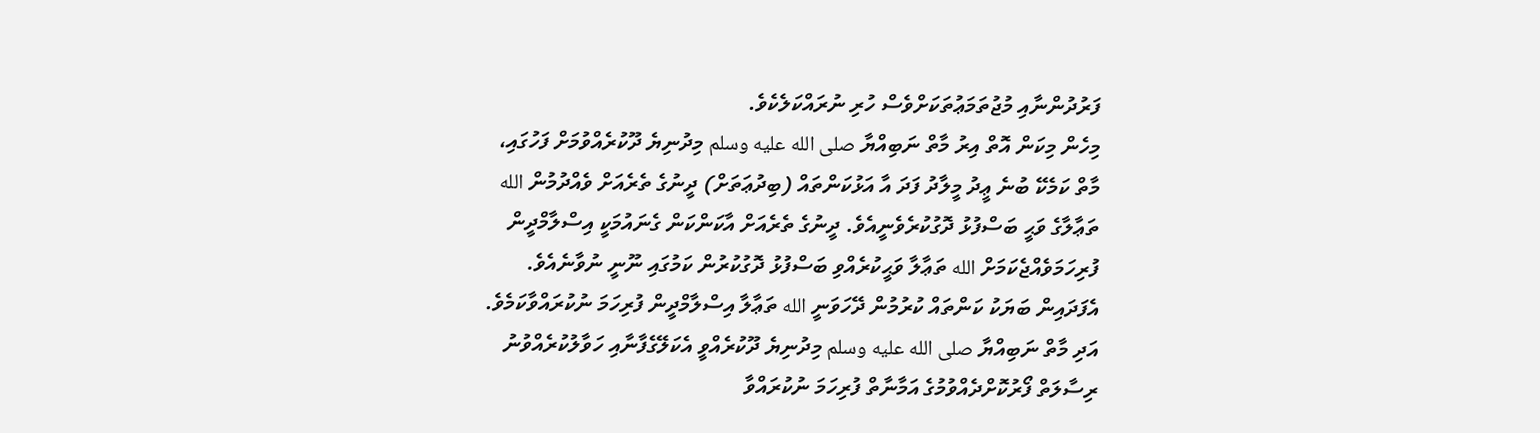ފަރުދުންނާއި މުޖުތަމަޢުތަކަށްވެސް ހުރި ނުރައްކަލެކެވެ.
މިހެން މިކަން އޮތް އިރު މާތް ނަބިއްޔާ صلى الله عليه وسلم މިދުނިޔެ ދޫކުރެއްވުމަށް ފަހުގައި، މާތް ކަމެކޭ ބުނެ ޢީދު މީލާދު ފަދަ އާ އަޅުކަންތައް (ބިދުޢަތަށް) ދީނުގެ ތެރެއަށް ވެއްދުމުން الله ތަޢާލާގެ ވަޙީ ބަސްފުޅު ދޮގުކުރެވެނީއެވެ. ދީނުގެ ތެރެއަށް އާކަންކަން ގެނައުމަކީ އިސްލާމްދީން ފުރިހަމަވެއްޖެކަމަށް الله ތަޢާލާ ވަޙީކުރެއްވި ބަސްފުޅު ދޮގުކުރުން ކަމުގައި ނޫނީ ނުވާނެއެވެ. އެފަދައިން ބަޔަކު ކަންތައް ކުރުމުން ދޭހަވަނީ الله ތަޢާލާ އިސްލާމްދީން ފުރިހަމަ ނުކުރައްވާކަމެވެ. އަދި މާތް ނަބިއްޔާ صلى الله عليه وسلم މިދުނިޔެ ދޫކުރެއްވީ އެކަލޭގެފާނާއި ހަވާލުކުރެއްވުނު ރިސާލަތް ފޯރުކޮށްދެއްވުމުގެ އަމާނާތް ފުރިހަމަ ނުކުރައްވާ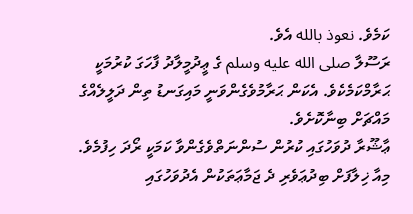ކަމެވެ. نعوذ بالله އެވެ.
ރަސޫލާ صلى الله عليه وسلم ގެ ޢީދުމީލާދު ފާހަގަ ކުރުމަކީ ޙަރާމްކަމެކެވެ. އެކަން ޙަރާމުވެގެންވަނީ މައިގަނޑު ތިން ދަލީލެއްގެ މައްޗަށް ބިނާކޮށެވެ.
ޢާޝޫރާ ދުވަހުގައި ކުރުން ސުންނަތްވެގެންވާ ކަމަކީ ރޯދަ ހިފުމެވެ. މިއާ ޚިލާފަށް ބިދުޢަވެރި ދެ ޖަމާޢަތަކުން އެދުވަހުގައި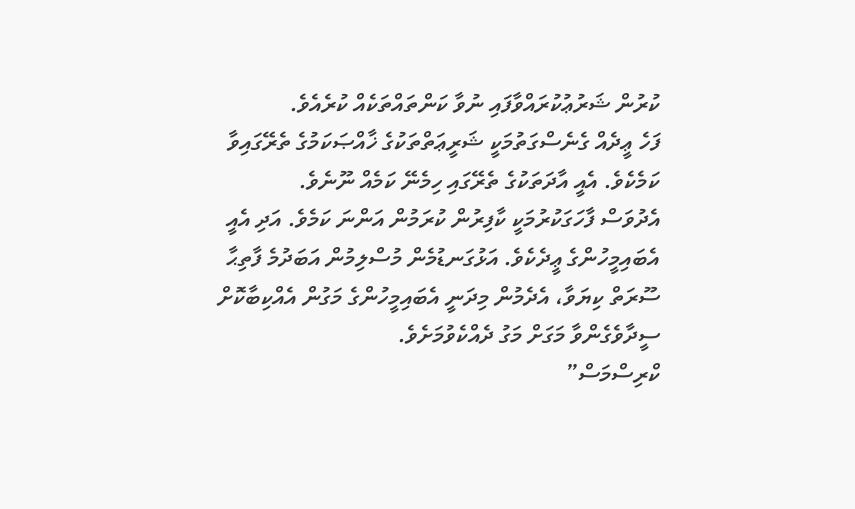ކުރުން ޝަރުޢުކުރައްވާފައި ނުވާ ކަންތައްތަކެއް ކުރެއެވެ.
ފަހެ ޢީދެއް ގެނެސްގަތުމަކީ ޝަރީޢަތްތަކުގެ ޚާއްޞަކަމުގެ ތެރޭގައިވާ ކަމެކެވެ. އެއީ އާދަތަކުގެ ތެރޭގައި ހިމެނޭ ކަމެއް ނޫނެވެ.
އެދުވަސް ފާހަގަކުރުމަކީ ކާފިރުން ކުރަމުން އަންނަ ކަމެވެ. އަދި އެއީ އެބައިމީހުންގެ ޢީދެކެވެ. އަޅުގަނޑުމެން މުސްލިމުން އަބަދުމެ ފާތިޙާ ސޫރަތް ކިޔަވާ، އެދެމުން މިދަނީ އެބައިމީހުންގެ މަގުން އެއްކިބާކޮށް ސީދާވެގެންވާ މަގަށް މަގު ދެއްކެވުމަށެވެ.
ކްރިސްމަސް”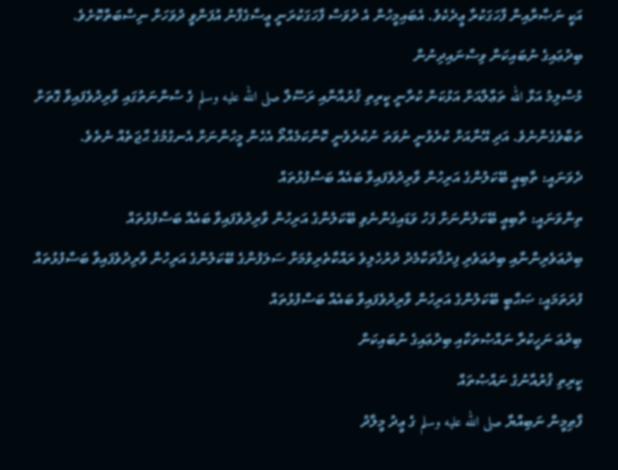އަކީ ނަޞާރާއިން ފާހަގަކުރާ ޢީދެކެވެ. އެބައިމީހުން އެ ދުވަސް ފާހަގަކުރަނީ ޢީސާގެފާނު އުފަންވީ ދުވަހަށް ނިސްބަތްކޮށެވެ.
ބިދުޢައިގެ ނުބައިކަން ވިސްނައިދިނުން
މުސްލިމު އަޅާ الله ތަޢާލާއަށް އަޅުކަން ކުރާނީ ކީރިތި ޤުރުއާނާއި ރަސޫލާ صلى الله عليه وسلم ގެ ސުންނަތުގައި ވާރިދުވެފައިވާ ގޮތަށް ތަބާވެގެންނެވެ. އަދި އޭނާއަށް ކުރެވުނީ ނުވަތަ ނުކުރެވެނީ ކޮންކަމެއްތޯ އެހެން މީހުންނަށް އެނގުމުގެ ޙާޖަތެއް ނެތެވެ.
ދެވަނައީ: ތާބިޢީ ބޭކަލުންގެ އަރިހުން ވާރިދުވެފައިވާ ބައެއް ބަސްފުޅުތައް
ތިންވަނައީ: ތާބިޢީ ބޭކަލުންނަށް ފަހު ވަޑައިގެންނެވި ބޭކަލުންގެ އަރިހުން ވާރިދުވެފައިވާ ބައެއް ބަސްފުޅުތައް
ބިދުޢަވެރިންނާއި ބިދުޢަވެރި ފިރުޤާތަކާމެދު ދުރުހެލިވެ ރައްކާތެރިވުމަށް ސަލަފުންގެ ބޭކަލުންގެ އަރިހުން ވާރިދުވެފައިވާ ބަސްފުޅުތައް
ފުރަތަމައީ: ޞަޙާބީ ބޭކަލުންގެ އަރިހުން ވާރިދުވެފައިވާ ބައެއް ބަސްފުޅުތައް
ބިދުޢަ ނަހީކުރާ ނައްޞުތަކާއި ބިދުޢައިގެ ނުބައިކަން
ކީރިތި ޤުރުއާނުގެ ނައްޞުތައް
ފާޠިމީން ނަބިއްޔާ صلى الله عليه وسلم ގެ ޢީދު މީލާދު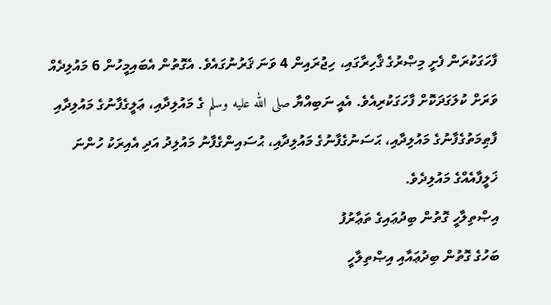ފާހަގަކުރަން ފެށީ މިޞްރުގެ ޤާހިރާގައި، ހިޖުރައިން 4 ވަނަ ޤަރުނުގައެވެ. އެގޮތުން އެބައިމީހުން 6 މައުލިދެއް ވަރަށް ކުލަގަދަކޮށް ފާހަގަކުރިއެވެ. އެއީ ނަބިއްޔާ صلى الله عليه وسلم ގެ މައުލިދާއި، ޢަލީގެފާނުގެ މައުލިދާއި ފާޠިމަތުގެފާނުގެ މައުލިދާއި، ޙަސަނުގެފާނުގެ މައުލިދާއި، ޙުސައިންގެފާނު މައުލިދު އަދި އެއިރަކު ހުންނަ ޚަލީފާއެއްގެ މައުލިދެވެ.
އިޞްތިލާހީ ގޮތުން ބިދުޢައިގެ ތަޢާރުފު
ބަހުގެ ގޮތުން ބިދުޢައާއި އިޞްތިލާހީ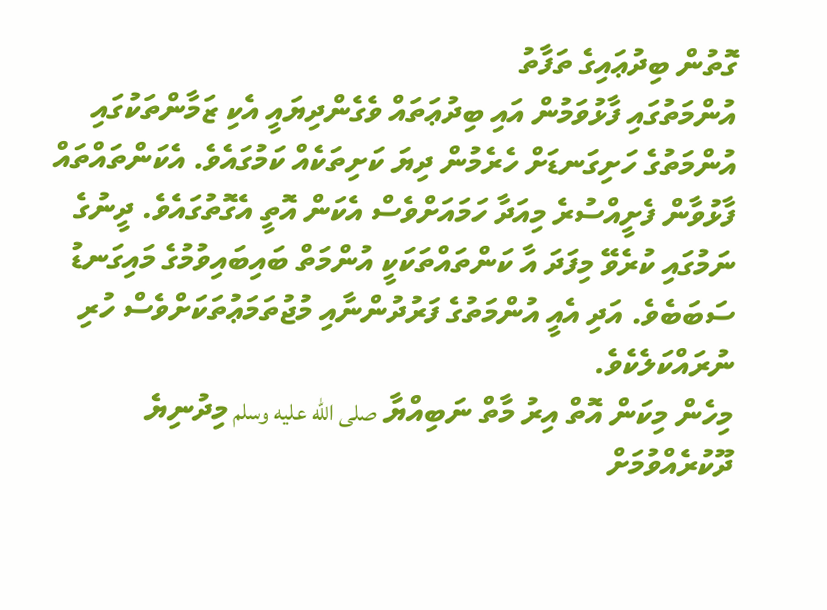ގޮތުން ބިދުޢައިގެ ތަފާތު
އުންމަތުގައި ފާޅުވަމުން އައި ބިދުޢަތައް ވެގެންދިޔައީ އެކި ޒަމާންތަކުގައި އުންމަތުގެ ހަށިގަނޑަށް ހެރެމުން ދިޔަ ކަށިތަކެއް ކަމުގައެވެ. އެކަންތައްތައް ފާޅުވާން ފެށީއްސުރެ މިއަދާ ހަމައަށްވެސް އެކަން އޮތީ އެގޮތުގައެވެ. ދީނުގެ ނަމުގައި ކުރެވޭ މިފަދަ އާ ކަންތައްތަކަކީ އުންމަތް ބައިބައިވުމުގެ މައިގަނޑު ސަބަބެވެ. އަދި އެއީ އުންމަތުގެ ފަރުދުންނާއި މުޖުތަމަޢުތަކަށްވެސް ހުރި ނުރައްކަލެކެވެ.
މިހެން މިކަން އޮތް އިރު މާތް ނަބިއްޔާ صلى الله عليه وسلم މިދުނިޔެ ދޫކުރެއްވުމަށް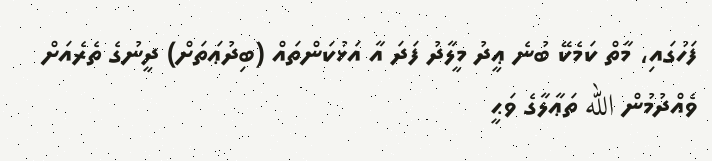ފަހުގައި، މާތް ކަމެކޭ ބުނެ ޢީދު މީލާދު ފަދަ އާ އަޅުކަންތައް (ބިދުޢަތަށް) ދީނުގެ ތެރެއަށް ވެއްދުމުން الله ތަޢާލާގެ ވަޙީ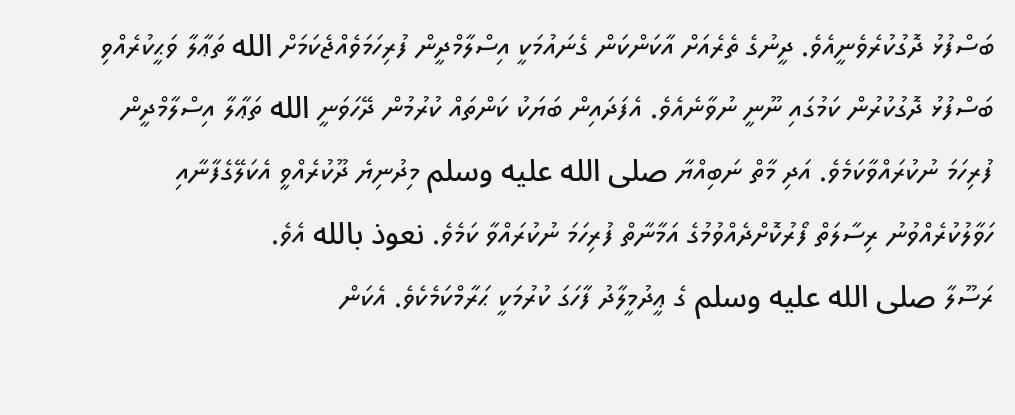ބަސްފުޅު ދޮގުކުރެވެނީއެވެ. ދީނުގެ ތެރެއަށް އާކަންކަން ގެނައުމަކީ އިސްލާމްދީން ފުރިހަމަވެއްޖެކަމަށް الله ތަޢާލާ ވަޙީކުރެއްވި ބަސްފުޅު ދޮގުކުރުން ކަމުގައި ނޫނީ ނުވާނެއެވެ. އެފަދައިން ބަޔަކު ކަންތައް ކުރުމުން ދޭހަވަނީ الله ތަޢާލާ އިސްލާމްދީން ފުރިހަމަ ނުކުރައްވާކަމެވެ. އަދި މާތް ނަބިއްޔާ صلى الله عليه وسلم މިދުނިޔެ ދޫކުރެއްވީ އެކަލޭގެފާނާއި ހަވާލުކުރެއްވުނު ރިސާލަތް ފޯރުކޮށްދެއްވުމުގެ އަމާނާތް ފުރިހަމަ ނުކުރައްވާ ކަމެވެ. نعوذ بالله އެވެ.
ރަސޫލާ صلى الله عليه وسلم ގެ ޢީދުމީލާދު ފާހަގަ ކުރުމަކީ ޙަރާމްކަމެކެވެ. އެކަން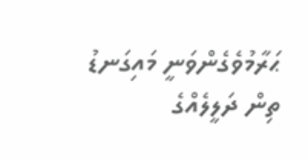ޙަރާމުވެގެންވަނީ މައިގަނޑު ތިން ދަލީލެއްގެ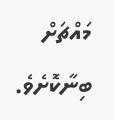މައްޗަށް ބިނާކޮށެވެ.